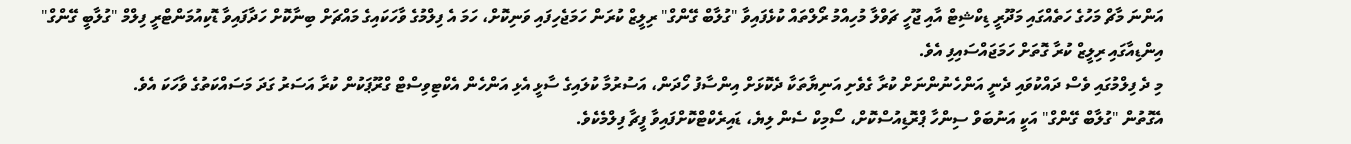އަންނަ މާޗް މަހުގެ ހަތެއްގައި މަދޫރީ ޑިކްޝިޓް އާއި ޖޫހީ ޗަވްލާ މުހިއްމު ރޯލްތައް ކުޅެފައިވާ "ގުލާބް ގޭންގް" ރިލީޒް ކުރަން ހަމަޖެހިފައި ވަނިކޮށް، ހަމަ އެ ފިލްމުގެ ވާހަކައިގެ މައްޗަށް ބިނާކޮށް ހަދާފައިވާ ޑޮކިއުމަންޓްރީ ފިލްމް "ގުލާބީ ގޭންގް" އިންޑިއާގައި ރިލީޒް ކުރާ ގޮތަށް ހަމަޖައްސައިފި އެވެ.
މި ދެ ފިލްމުގައި ވެސް ދައްކުވައި ދެނީ އަންހެނުންނަށް ކުރާ ގެވެށި އަނިޔާތަކާ ދެކޮޅަށް އިންސާފު ހޯދަން، އަސުރުމާ ކުލައިގެ ސާޅީ އެޅި އަންހެން އެކްޓިވިސްޓް ގްރޫޕަކުން ކުރާ އަސަރު ގަދަ މަސައްކަތުގެ ވާހަކަ އެވެ.
އެގޮތުން "ގުލާބް ގޭންގް" އަކީ އަނުބަވް ސިންހާ ޕްރޮޑިއުސްކޮށް، ސޯމިކް ސެން ލިޔެ، ޑައިރެކްޓްކޮށްފައިވާ ފީޗާ ފިލްމެކެވެ.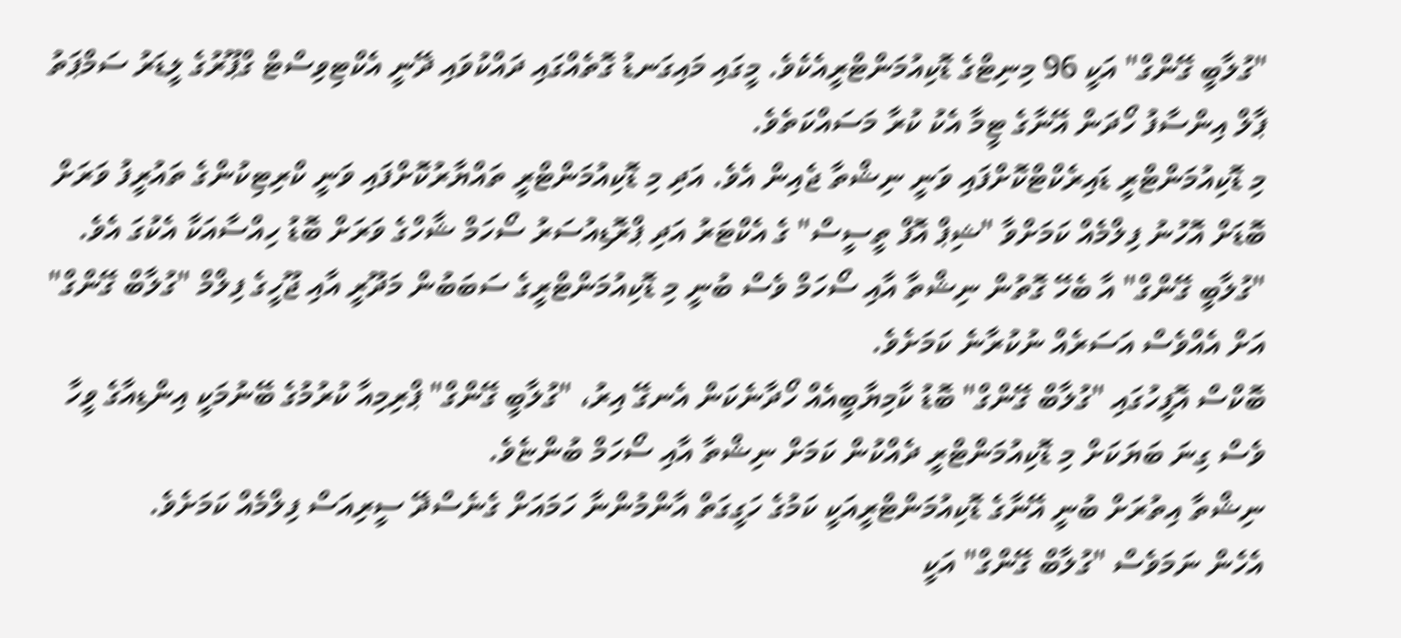"ގުލާބީ ގޭންގް" އަކީ 96 މިނިޓްގެ ޑޮކިއުމަންޓްރީއެކެވެ. މީގައި މައިގަނޑު ގޮތެއްގައި ދައްކުވައި ދޭނީ އެކްޓިވިސްޓް ގްޕޫރުގެ ލީޑަރު ސަމްޕަތު ޕާލް އިންސާފު ހޯދަން އޭނާގެ ޓީމާ އެކު ކުރާ މަސައްކަތެވެ.
މި ޑޮކިއުމަންޓްރީ ޑައިރެކްޓްކޮށްފައި ވަނީ ނިޝްތާ ޖެއިން އެވެ. އަދި މި ޑޮކިއުމަންޓްރީ ތައްޔާރުކޮށްފައި ވަނީ ކްރިޓިކުންގެ ތައުރީފު ވަރަށް ބޮޑަށް އޮހުނު ފިލްމެއް ކަމަށްވާ "ޝިޕް އޮފް ތީސީސް" ގެ އެކްޓަރު އަދި ޕްރޮޑިއުސަރު ސޯހަމް ޝާހްގެ ވަރަށް ބޮޑު ހިއްސާއަކާ އެކުގަ އެވެ.
"ގުލާބީ ގޭންގް" އާ ބެހޭ ގޮތުން ނިޝްތާ އާއި ސޯހަމް ވެސް ބުނީ މި ޑޮކިއުމަންޓްރީގެ ސަބަބުން މަދޫރީ އާއި ޖޫހީގެ ފިލްމް "ގުލާބް ގޭންގް" އަށް އެއްވެސް އަސަރެއް ނުކުރާނެ ކަމަށެވެ.
ބޮކްސް އޮފީހުގައި "ގުލާބް ގޭންގް" ބޮޑު ކާމިޔާބީއެއް ހޯދާނެކަން އެނގޭ އިރު، "ގުލާބީ ގޭންގް" ޕްރިމިއާ ކުރުމުގެ ބޭނުމަކީ އިންޑިއާގެ ވީހާ ވެސް ގިނަ ބަޔަކަށް މި ޑޮކިއުމަންޓްރީ ދެއްކުން ކަމަށް ނިޝްތާ އާއި ސޯހަމް ބުންޏެވެ.
ނިޝްތާ އިތުރަށް ބުނީ އޭނާގެ ޑޮކިއުމަންޓްރީއަކީ ކަމުގެ ހަގީގަތް އާންމުންނާ ހަމައަށް ގެނެސްދޭ ސީރިއަސް ފިލްމެއް ކަމަށެވެ.
އެހެން ނަމަވެސް "ގުލާބް ގޭންގް" އަކީ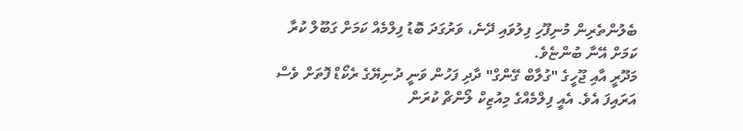ބެލުންތެރިން މުނިފޫހި ފިލުވައި ދޭނެ، ވަރުގަދަ ބޮޑު ފިލްމެއް ކަމަށް ގަބޫލް ކުރާ ކަމަށް އޭނާ ބުންޏެވެ.
މަދޫރީ އާއި ޖޫހީގެ "ގުލާބް ގޭންގް" ދާދި ފަހުން ވަނީ ދުނިޔޭގެ ރެކޯޑް ފޮތަށް ވެސް އަރައިފަ އެވެ. އެއީ ފިލްމެއްގެ މިއުޒިކް ލޯންޗް ކުރަން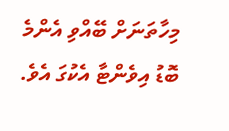މިހާތަނަށް ބޭއްވި އެންމެ ބޮޑު އިވެންޓާ އެކުގަ އެވެ.